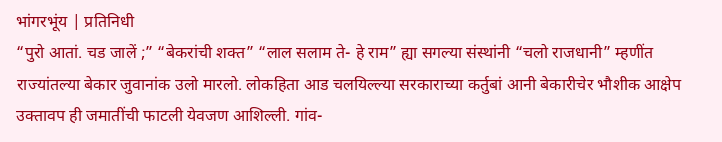भांगरभूंय | प्रतिनिधी
“पुरो आतां. चड जालें ;” “बेकरांची शक्त” “लाल सलाम ते- हे राम” ह्या सगल्या संस्थांनी “चलो राजधानी” म्हणींत राज्यांतल्या बेकार जुवानांक उलो मारलो. लोकहिता आड चलयिल्ल्या सरकाराच्या कर्तुबां आनी बेकारीचेर भौशीक आक्षेप उक्तावप ही जमातींची फाटली येवजण आशिल्ली. गांव-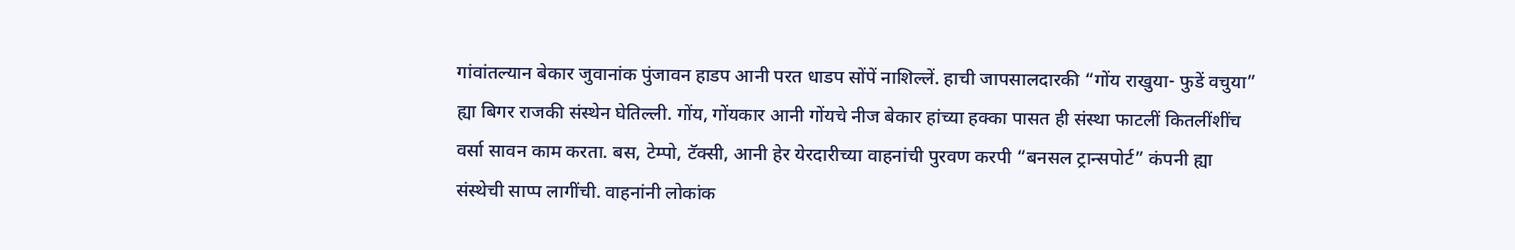गांवांतल्यान बेकार जुवानांक पुंजावन हाडप आनी परत धाडप सोंपें नाशिल्लें. हाची जापसालदारकी “गोंय राखुया- फुडें वचुया” ह्या बिगर राजकी संस्थेन घेतिल्ली. गोंय, गोंयकार आनी गोंयचे नीज बेकार हांच्या हक्का पासत ही संस्था फाटलीं कितलींशींच वर्सा सावन काम करता. बस, टेम्पो, टॅक्सी, आनी हेर येरदारीच्या वाहनांची पुरवण करपी “बनसल ट्रान्सपोर्ट” कंपनी ह्या संस्थेची साप्प लागींची. वाहनांनी लोकांक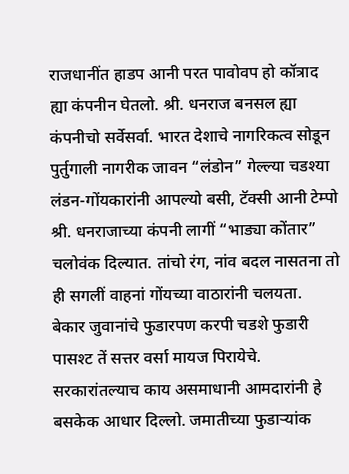राजधानींत हाडप आनी परत पावोवप हो कॉत्राद ह्या कंपनीन घेतलो. श्री. धनराज बनसल ह्या कंपनीचो सर्वेसर्वा. भारत देशाचे नागरिकत्व सोडून पुर्तुगाली नागरीक जावन “लंडोन” गेल्ल्या चडश्या लंडन-गोंयकारांनी आपल्यो बसी, टॅक्सी आनी टेम्पो श्री. धनराजाच्या कंपनी लागीं “भाड्या कोंतार” चलोवंक दिल्यात. तांचो रंग, नांव बदल नासतना तो ही सगलीं वाहनां गोंयच्या वाठारांनी चलयता.
बेकार जुवानांचे फुडारपण करपी चडशे फुडारी पासश्ट तें सत्तर वर्सा मायज पिरायेचे. सरकारांतल्याच काय असमाधानी आमदारांनी हे बसकेक आधार दिल्लो. जमातीच्या फुडाऱ्यांक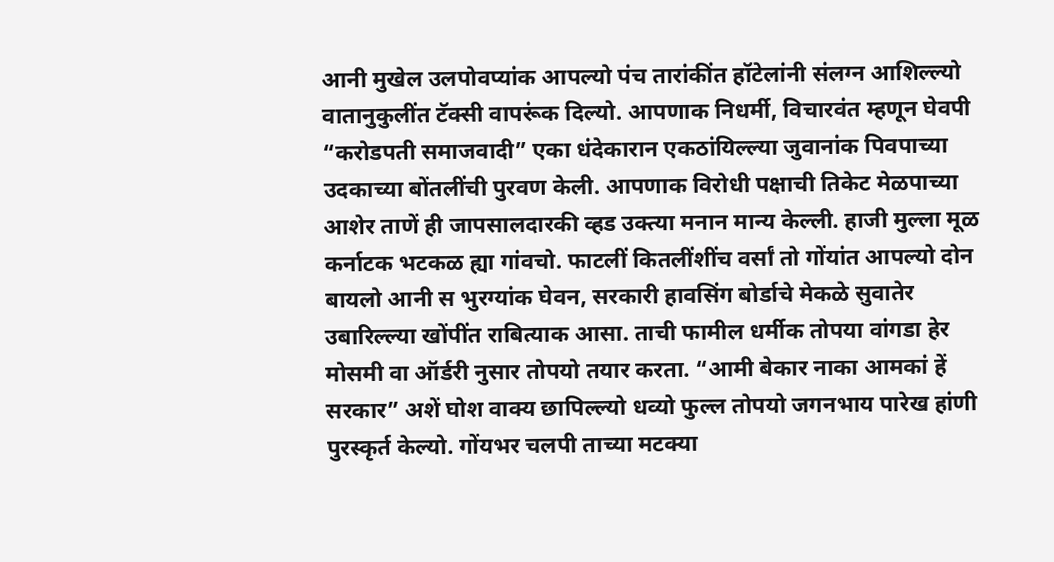आनी मुखेल उलपोवप्यांक आपल्यो पंच तारांकींत हॉटेलांनी संलग्न आशिल्ल्यो वातानुकुलींत टॅक्सी वापरूंक दिल्यो. आपणाक निधर्मी, विचारवंत म्हणून घेवपी “करोडपती समाजवादी” एका धंदेकारान एकठांयिल्ल्या जुवानांक पिवपाच्या उदकाच्या बोंतलींची पुरवण केली. आपणाक विरोधी पक्षाची तिकेट मेळपाच्या आशेर ताणें ही जापसालदारकी व्हड उक्त्या मनान मान्य केल्ली. हाजी मुल्ला मूळ कर्नाटक भटकळ ह्या गांवचो. फाटलीं कितलींशींच वर्सां तो गोंयांत आपल्यो दोन बायलो आनी स भुरग्यांक घेवन, सरकारी हावसिंग बोर्डाचे मेकळे सुवातेर उबारिल्ल्या खोंपींत राबित्याक आसा. ताची फामील धर्मीक तोपया वांगडा हेर मोसमी वा ऑर्डरी नुसार तोपयो तयार करता. “आमी बेकार नाका आमकां हें सरकार” अशें घोश वाक्य छापिल्ल्यो धव्यो फुल्ल तोपयो जगनभाय पारेख हांणी पुरस्कृर्त केल्यो. गोंयभर चलपी ताच्या मटक्या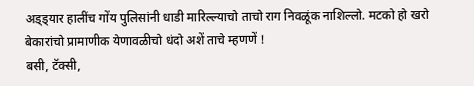अड्ड्यार हालींच गोंय पुलिसांनी धाडी मारिल्ल्याचो ताचो राग निवळूंक नाशिल्लो. मटको हो खरो बेकारांचो प्रामाणीक येणावळीचो धंदो अशें ताचे म्हणणें !
बसी, टॅक्सी,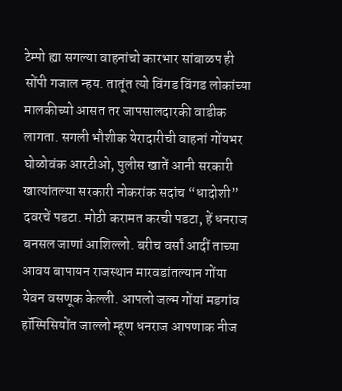टेम्पो ह्या सगल्या वाहनांचो कारभार सांबाळप ही सोंपी गजाल न्हय. तातूंत त्यो विंगड विंगड लोकांच्या मालकीच्यो आसत तर जापसालदारकी वाडीक लागता. सगली भौशीक येरादारीची वाहनां गोंयभर घोळोवंक आरटीओ, पुलीस खातें आनी सरकारी खात्यांतल्या सरकारी नोकरांक सदांच “धादोशी” दवरचें पडटा. मोठी करामत करची पडटा, हें धनराज बनसल जाणां आशिल्लो. बरीच वर्सां आदीं ताच्या आवय बापायन राजस्थान मारवडांतल्यान गोंया येवन वसणूक केल्ली. आपलो जल्म गोंयां मडगांव हॉस्पिसियोंत जाल्लो म्हूण धनराज आपणाक नीज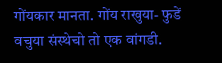गोंयकार मानता. गोंय राखुया- फुडें वचुया संस्थेचो तो एक वांगडी.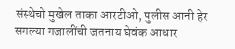संस्थेचो मुखेल ताका आरटीओ, पुलीस आनी हेर सगल्या गजालींची जतनाय घेवंक आधार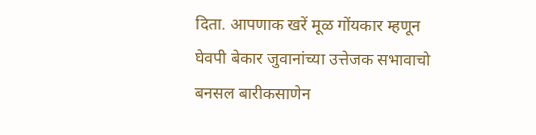दिता. आपणाक खरें मूळ गोंयकार म्हणून घेवपी बेकार जुवानांच्या उत्तेजक सभावाचो बनसल बारीकसाणेन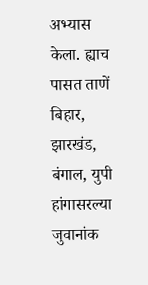अभ्यास केला. ह्याच पासत ताणें बिहार, झारखंड, बंगाल, युपी हांगासरल्या जुवानांक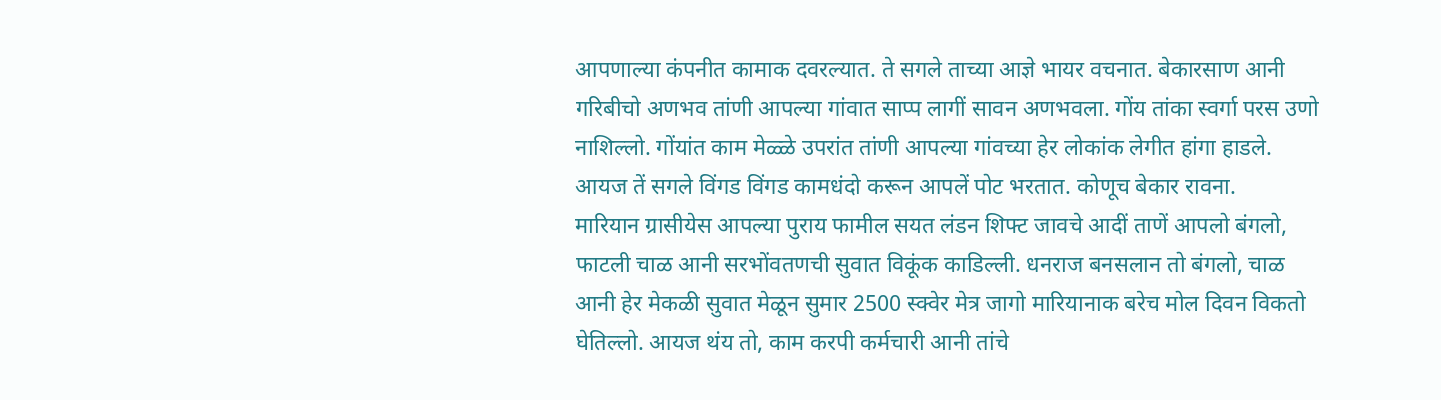आपणाल्या कंपनीत कामाक दवरल्यात. ते सगले ताच्या आज्ञे भायर वचनात. बेकारसाण आनी गरिबीचो अणभव तांणी आपल्या गांवात साप्प लागीं सावन अणभवला. गोंय तांका स्वर्गा परस उणो नाशिल्लो. गोंयांत काम मेळ्ळे उपरांत तांणी आपल्या गांवच्या हेर लोकांक लेगीत हांगा हाडले. आयज तें सगले विंगड विंगड कामधंदो करून आपलें पोट भरतात. कोणूच बेकार रावना.
मारियान ग्रासीयेस आपल्या पुराय फामील सयत लंडन शिफ्ट जावचे आदीं ताणें आपलो बंगलो, फाटली चाळ आनी सरभोंवतणची सुवात विकूंक काडिल्ली. धनराज बनसलान तो बंगलो, चाळ आनी हेर मेकळी सुवात मेळून सुमार 2500 स्क्वेर मेत्र जागो मारियानाक बरेच मोल दिवन विकतो घेतिल्लो. आयज थंय तो, काम करपी कर्मचारी आनी तांचे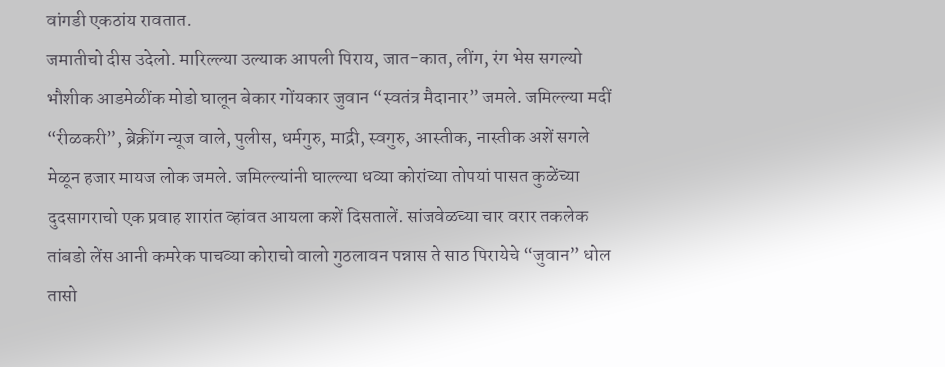वांगडी एकठांय रावतात.
जमातीचो दीस उदेलो. मारिल्ल्या उल्याक आपली पिराय, जात-कात, लींग, रंग भेस सगल्यो भौशीक आडमेळींक मोडो घालून बेकार गोंयकार जुवान “स्वतंत्र मैदानार” जमले. जमिल्ल्या मदीं “रीळकरी”, ब्रेक्रींग न्यूज वाले, पुलीस, धर्मगुरु, माद्री, स्वगुरु, आस्तीक, नास्तीक अशें सगले मेळून हजार मायज लोक जमले. जमिल्ल्यांनी घाल्ल्या धव्या कोरांच्या तोपयां पासत कुळेंच्या दुदसागराचो एक प्रवाह शारांत व्हांवत आयला कशें दिसतालें. सांजवेळच्या चार वरार तकलेक तांबडो लेंस आनी कमरेक पाचव्या कोराचो वालो गुठलावन पन्नास ते साठ पिरायेचे “जुवान” धोल तासो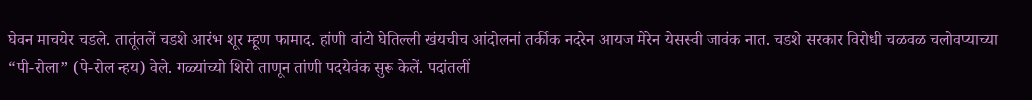घेवन माचयेर चडले. तातूंतलें चडशे आरंभ शूर म्हूण फामाद. हांणी वांटो घेतिल्ली खंयचीच आंदोलनां तर्कीक नदरेन आयज मेरेन येसस्वी जावंक नात. चडशे सरकार विरोधी चळवळ चलोवप्याच्या “पी-रोला” (पे-रोल न्हय) वेले. गळ्यांच्यो शिरो ताणून तांणी पदयेवंक सुरू केलें. पदांतलीं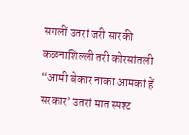सगलीं उतरां जरी सारकी कळनाशिल्ली तरी कोरसांतली “आमी बेकार नाका आमकां हें सरकार’ उतरां मात स्पश्ट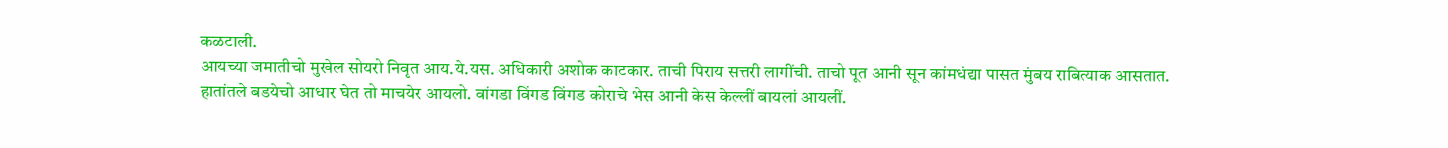कळटाली.
आयच्या जमातीचो मुखेल सोयरो निवृत आय.ये.यस. अधिकारी अशोक काटकार. ताची पिराय सत्तरी लागींची. ताचो पूत आनी सून कांमधंद्या पासत मुंबय राबित्याक आसतात. हातांतले बडयेचो आधार घेत तो माचयेर आयलो. वांगडा विंगड विंगड कोराचे भेस आनी केस केल्लीं बायलां आयलीं.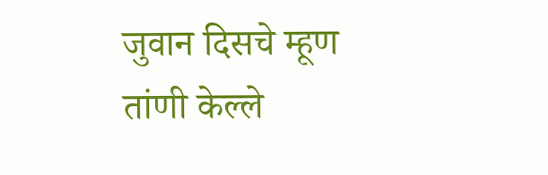जुवान दिसचे म्हूण तांणी केल्ले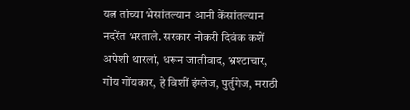यत्न तांच्या भेसांतल्यान आनी केंसांतल्यान नदरेंत भरताले. सरकार नोकरी दिवंक कशें अपेशी थारलां, धरून जातीवाद, भ्रश्टाचार, गोंय गोंयकार, हे विशीं इंग्लेज, पुर्तुगेज, मराठी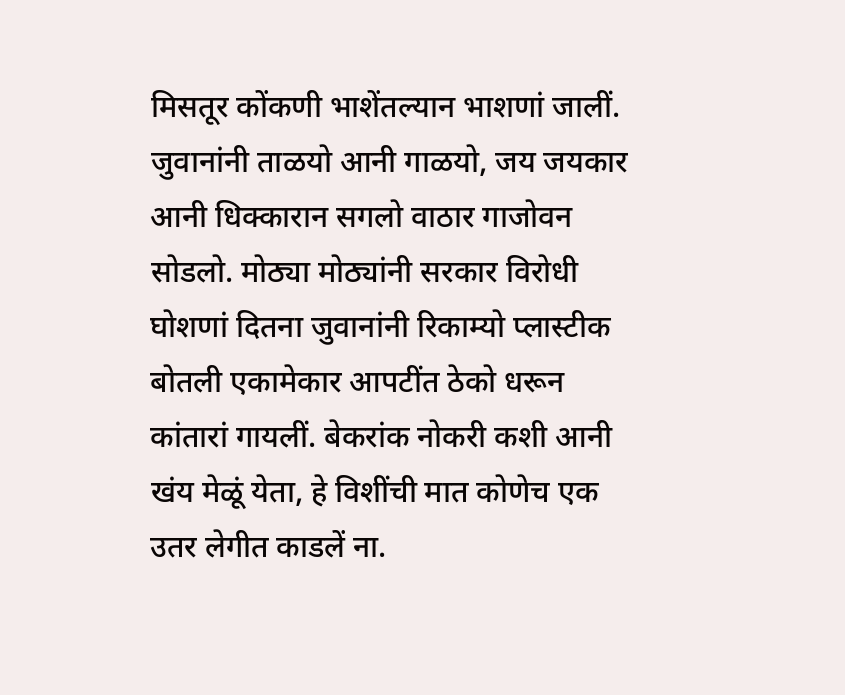मिसतूर कोंकणी भाशेंतल्यान भाशणां जालीं. जुवानांनी ताळयो आनी गाळयो, जय जयकार आनी धिक्कारान सगलो वाठार गाजोवन सोडलो. मोठ्या मोठ्यांनी सरकार विरोधी घोशणां दितना जुवानांनी रिकाम्यो प्लास्टीक बोतली एकामेकार आपटींत ठेको धरून कांतारां गायलीं. बेकरांक नोकरी कशी आनी खंय मेळूं येता, हे विशींची मात कोणेच एक उतर लेगीत काडलें ना.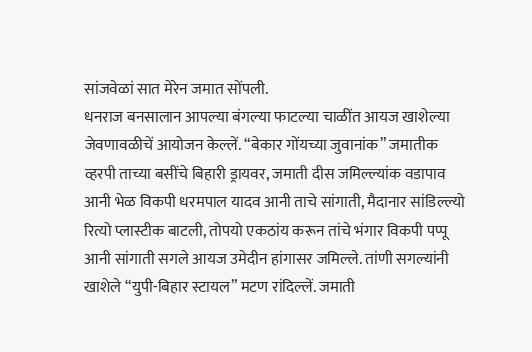सांजवेळां सात मेरेन जमात सोंपली.
धनराज बनसालान आपल्या बंगल्या फाटल्या चाळींत आयज खाशेल्या जेवणावळीचें आयोजन केल्लें. “बेकार गोंयच्या जुवानांक” जमातीक व्हरपी ताच्या बसींचे बिहारी ड्रायवर, जमाती दीस जमिल्ल्यांक वडापाव आनी भेळ विकपी धरमपाल यादव आनी ताचे सांगाती, मैदानार सांडिल्ल्यो रित्यो प्लास्टीक बाटली, तोपयो एकठांय करून तांचे भंगार विकपी पप्पू आनी सांगाती सगले आयज उमेदीन हांगासर जमिल्ले. तांणी सगल्यांनी खाशेले “युपी-बिहार स्टायल” मटण रांदिल्लें. जमाती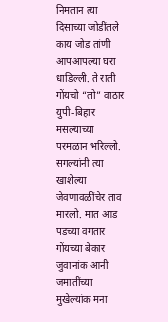निमतान त्या दिसाच्या जोडींतले काय जोड तांणी आपआपल्या घरा धाडिल्ली. ते राती गोंयचो “तो” वाठार युपी-बिहार मसल्याच्या परमळान भरिल्लो. सगल्यांनी त्या खाशेल्या जेवणावळींचेर ताव मारलो. मात आड पडच्या वगतार गोंयच्या बेकार जुवानांक आनी जमातींच्या मुखेल्यांक मना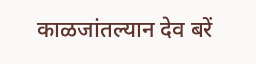काळजांतल्यान देव बरें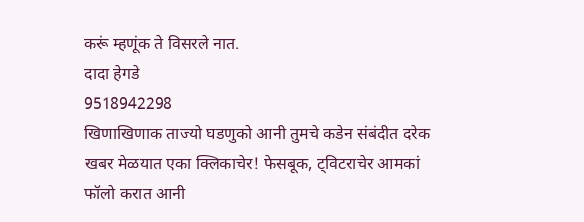करूं म्हणूंक ते विसरले नात.
दादा हेगडे
9518942298
खिणाखिणाक ताज्यो घडणुको आनी तुमचे कडेन संबंदीत दरेक खबर मेळयात एका क्लिकाचेर! फेसबूक, ट्विटराचेर आमकां फॉलो करात आनी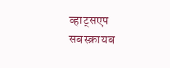व्हाट्सएप सबस्क्रायब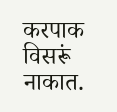करपाक विसरूं नाकात.